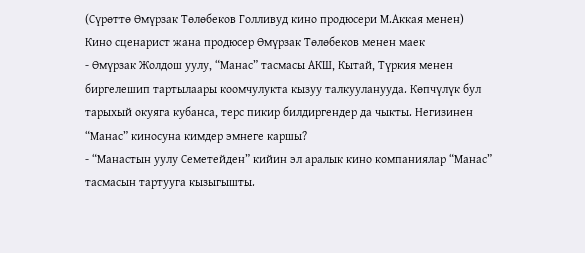(Сүрөттө Өмүрзак Төлөбеков Голливуд кино продюсери М.Аккая менен)
Кино сценарист жана продюсер Өмүрзак Төлөбеков менен маек
- Өмүрзак Жолдош уулу, “Манас” тасмасы АКШ, Кытай, Түркия менен биргелешип тартылаары коомчулукта кызуу талкууланууда. Көпчүлүк бул тарыхый окуяга кубанса, терс пикир билдиргендер да чыкты. Негизинен “Манас” киносуна кимдер эмнеге каршы?
- “Манастын уулу Семетейден” кийин эл аралык кино компаниялар “Манас” тасмасын тартууга кызыгышты.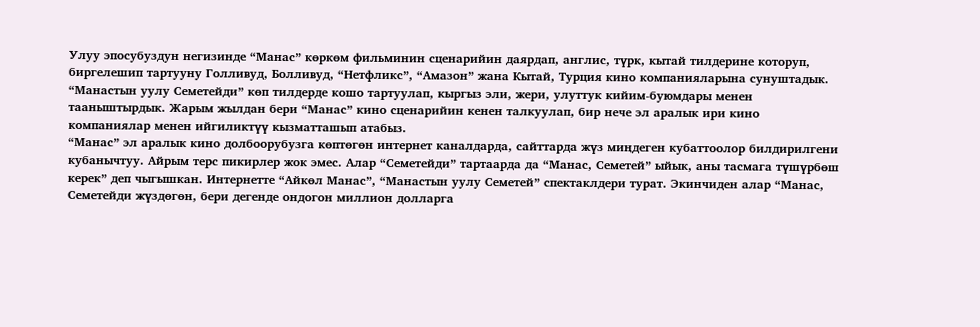Улуу эпосубуздун негизинде “Манас” көркөм фильминин сценарийин даярдап, англис, түрк, кытай тилдерине которуп, биргелешип тартууну Голливуд, Болливуд, “Нетфликс”, “Амазон” жана Кытай, Турция кино компанияларына сунуштадык. “Манастын уулу Семетейди” көп тилдерде кошо тартуулап, кыргыз эли, жери, улуттук кийим-буюмдары менен тааныштырдык. Жарым жылдан бери “Манас” кино сценарийин кенен талкуулап, бир нече эл аралык ири кино компаниялар менен ийгиликтүү кызматташып атабыз.
“Манас” эл аралык кино долбоорубузга көптөгөн интернет каналдарда, сайттарда жүз миңдеген кубаттоолор билдирилгени кубанычтуу. Айрым терс пикирлер жок эмес. Алар “Семетейди” тартаарда да “Манас, Семетей” ыйык, аны тасмага түшүрбөш керек” деп чыгышкан. Интернетте “Айкөл Манас”, “Манастын уулу Семетей” спектаклдери турат. Экинчиден алар “Манас, Семетейди жүздөгөн, бери дегенде ондогон миллион долларга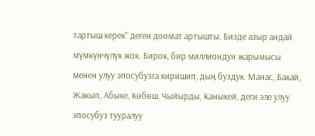тартыш керек” деген доомат артышты. Бизде азыр андай мүмкүнчүлүк жок. Бирок, бир миллиондун жарымысы менен улуу эпосубузга киришип, дың буздук. Манас, Бакай, Жакып, Абыке, Көбөш, Чыйырды, Каныкей, деги эле улуу эпосубуз тууралуу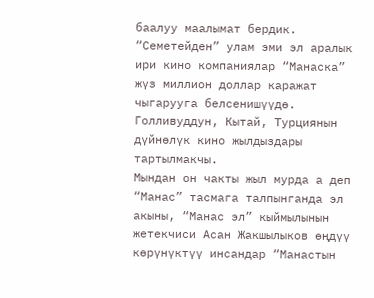баалуу маалымат бердик. “Семетейден” улам эми эл аралык ири кино компаниялар “Манаска” жүз миллион доллар каражат чыгарууга белсенишүүдө. Голливуддун, Кытай, Турциянын дүйнөлүк кино жылдыздары тартылмакчы.
Мындан он чакты жыл мурда а деп “Манас” тасмага талпынганда эл акыны, “Манас эл” кыймылынын жетекчиси Асан Жакшылыков өңдүү көрүнүктүү инсандар “Манастын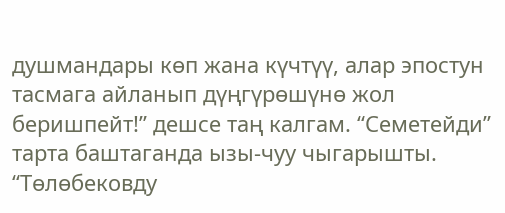душмандары көп жана күчтүү, алар эпостун тасмага айланып дүңгүрөшүнө жол беришпейт!” дешсе таң калгам. “Семетейди” тарта баштаганда ызы-чуу чыгарышты. “Төлөбековду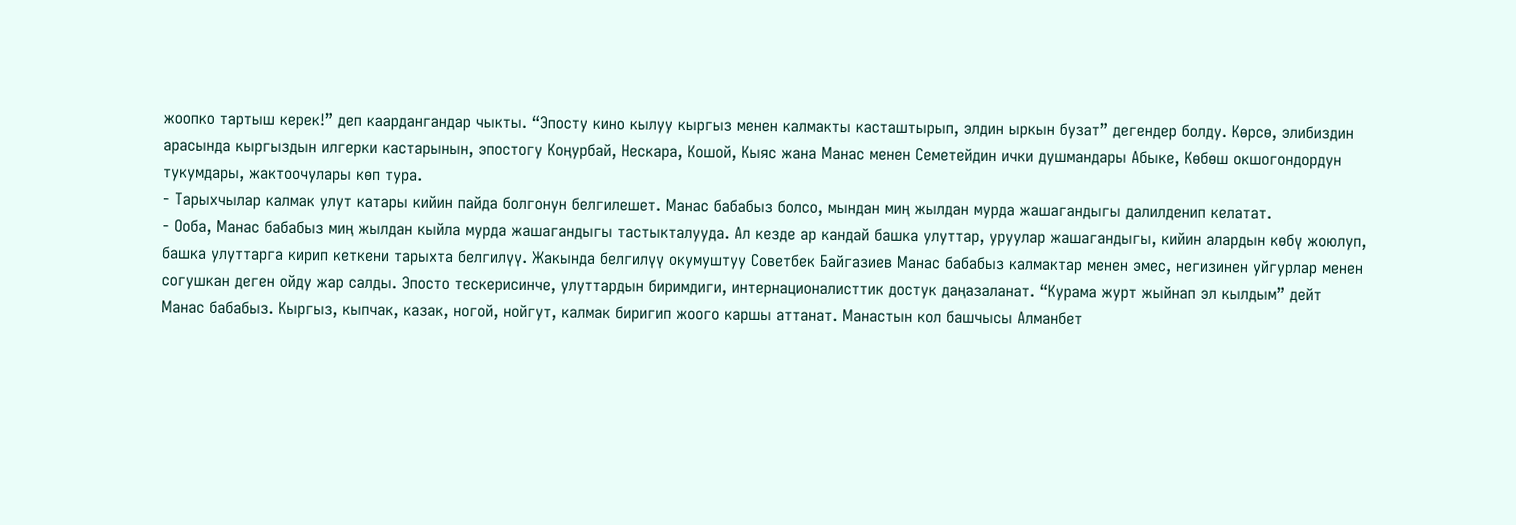жоопко тартыш керек!” деп каардангандар чыкты. “Эпосту кино кылуу кыргыз менен калмакты касташтырып, элдин ыркын бузат” дегендер болду. Көрсө, элибиздин арасында кыргыздын илгерки кастарынын, эпостогу Коңурбай, Нескара, Кошой, Кыяс жана Манас менен Семетейдин ички душмандары Абыке, Көбөш окшогондордун тукумдары, жактоочулары көп тура.
- Тарыхчылар калмак улут катары кийин пайда болгонун белгилешет. Манас бабабыз болсо, мындан миң жылдан мурда жашагандыгы далилденип келатат.
- Ооба, Манас бабабыз миң жылдан кыйла мурда жашагандыгы тастыкталууда. Ал кезде ар кандай башка улуттар, уруулар жашагандыгы, кийин алардын көбү жоюлуп, башка улуттарга кирип кеткени тарыхта белгилүү. Жакында белгилүү окумуштуу Советбек Байгазиев Манас бабабыз калмактар менен эмес, негизинен уйгурлар менен согушкан деген ойду жар салды. Эпосто тескерисинче, улуттардын биримдиги, интернационалисттик достук даңазаланат. “Курама журт жыйнап эл кылдым” дейт Манас бабабыз. Кыргыз, кыпчак, казак, ногой, нойгут, калмак биригип жоого каршы аттанат. Манастын кол башчысы Алманбет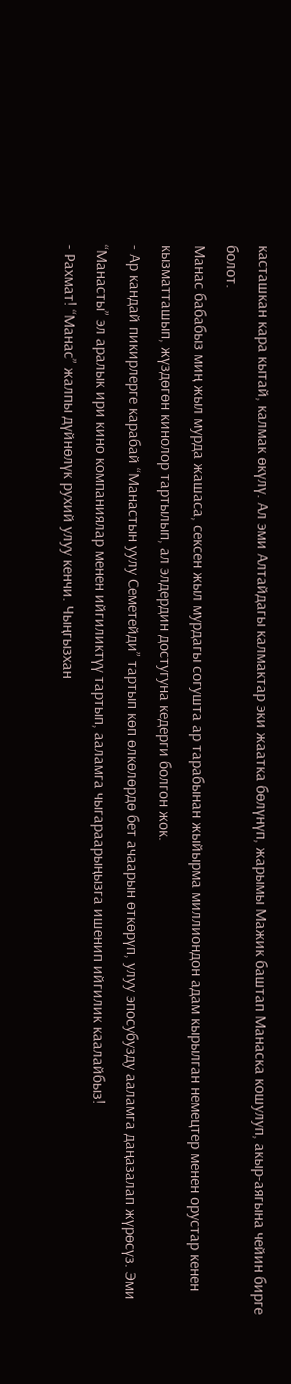касташкан кара кытай, калмак өкүлү. Ал эми Алтайдагы калмактар эки жаатка бөлүнүп, жарымы Мажик баштап Манаска кошулуп, акыр-аягына чейин бирге болот.
Манас бабабыз миң жыл мурда жашаса, сексен жыл мурдагы согушта ар тарабынан жыйырма миллиондон адам кырылган немецтер менен орустар кенен кызматташып, жүздөгөн кинолор тартылып, ал элдердин достугуна кедерги болгон жок.
- Ар кандай пикирлерге карабай “Манастын уулу Семетейди” тартып көп өлкөлөрдө бет ачаарын өткөрүп, улуу эпосубузду ааламга даңазалап жүрөсүз. Эми “Манасты” эл аралык ири кино компаниялар менен ийгиликтүү тартып, ааламга чыгараарыңызга ишенип ийгилик каалайбыз!
- Рахмат! “Манас” жалпы дүйнөлүк рухий улуу кенчи. Чыңгызхан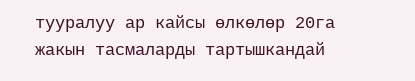тууралуу ар кайсы өлкөлөр 20га жакын тасмаларды тартышкандай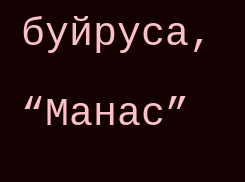буйруса, “Манас”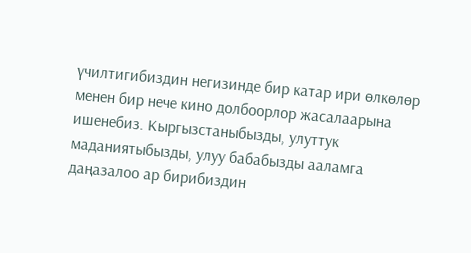үчилтигибиздин негизинде бир катар ири өлкөлөр менен бир нече кино долбоорлор жасалаарына ишенебиз. Кыргызстаныбызды, улуттук маданиятыбызды, улуу бабабызды ааламга даңазалоо ар бирибиздин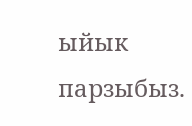ыйык парзыбыз.